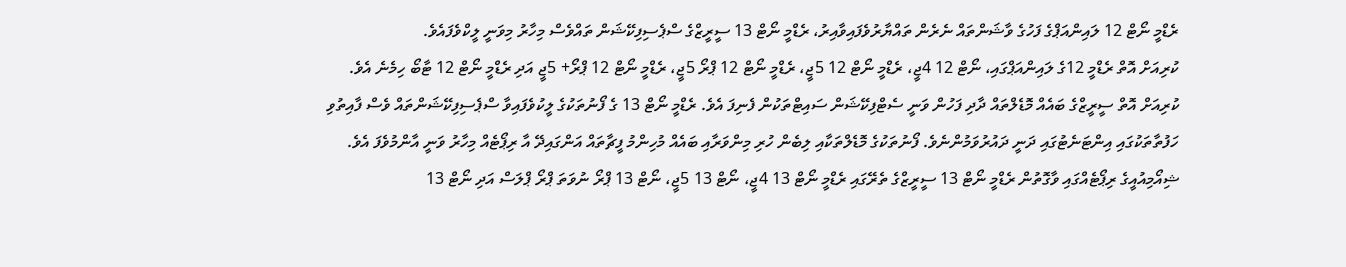ރެޑްމީ ނޯޓް 12 ލައިންއަޕްގެ ފަހުގެ ވާޝަންތައް ނެރެން ތައްޔާރުވެފައިވާއިރު، ރެޑްމީ ނޯޓް 13 ސީރީޒްގެ ސްޕެސިފިކޭޝަން ތައްވެސް މިހާރު މިވަނީ ލީކްވެފައެވެ.
ކުރިއަށް އޮތް ރެޑްމީ 12ގެ ލައިންއަޕްގައި، ނޯޓް 12 4ޖީ، ރެޑްމީ ނޯޓް 12 5ޖީ، ރެޑްމީ ނޯޓް 12 ޕްރޯ 5ޖީ، ރެޑްމީ ނޯޓް 12 ޕްރޯ+ 5ޖީ އަދި ރެޑްމީ ނޯޓް 12 ޓާބޯ ހިމެނެ އެވެ.
ކުރިއަށް އޮތް ސީރީޒްގެ ބައެއް މޮޑެލްތައް ދާދި ފަހުން ވަނީ ސެޓްފިކޭޝަން ސައިޓްތަކުން ފެނިފަ އެވެ. ރެޑްމީ ނޯޓް 13 ގެ ފޯނުތަކުގެ ލީކުވެފައިވާ ސްޕެސިފިކޭޝަންތައް ވެސް ފާއިތުވި ހަފުތާތަކުގައި އިންޓަނެޓުގައި ދަނީ ދައުރުވަމުންނެވެ. ފޯނުތަކުގެ މޮޑެލްތަކާއި ލިބެން ހުރި މިންވަރާއި ބައެއް މުހިންމު ފީޗާތައް އަންގައިދޭ އާ ރިޕޯޓެއް މިހާރު ވަނީ އާންމުވެފަ އެވެ.
ޝިއޯމިއުއީގެ ރިޕޯޓެއްގައި ވާގޮތުން ރެޑްމީ ނޯޓް 13 ސީރީޒްގެ ތެރޭގައި ރެޑްމީ ނޯޓް 13 4ޖީ، ނޯޓް 13 5ޖީ، ނޯޓް 13 ޕްރޯ ނުވަތަ ޕްރޯ ޕްލަސް އަދި ނޯޓް 13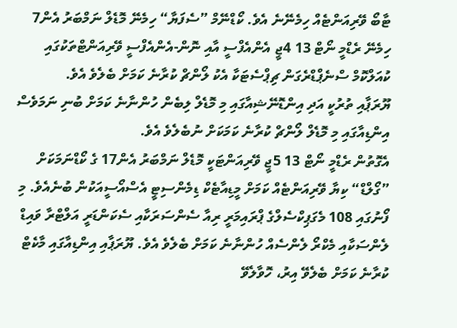ޓާބޯ ވޭރިއަންޓެއް ހިމެނޭނެ އެވެ. ކޯޑްނޭމް ”ސެފަޔާ“ ހިމެނޭ މޮޑެލް ނަމްބަރު އެން7 ހިމެނޭ ރެޑްމީ ނޯޓް 13 4ޖީ އެންއެފްސީ އާއި ނޮން-އެންއެފްސީ ވޭރިއަންޓްތަކުގައި ކުއަލްކޮމް ސްނެޕްޑްރެގަން ޗިޕްސެޓަކާ އެކު ލޯންޗް ކުރާނެ ކަމަށް ބެލެވެ އެވެ.
ޔޫރަޕާއި ތުރުކީ އަދި އިންޑޮނޭޝިއާގައި މި މޮޑެލް ލިބެން ހުންނާނެ ކަމަށް ބުނި ނަމަވެސް އިންޑިއާގައި މި މޮޑެލް ލޯންޗް ކުރާނެ ކަމަކަށް ނުބެލެވެ އެވެ.
އެގޮތުން ރެޑްމީ ނޯޓް 13 5ޖީ ވޭރިއަންޓަކީ މޮޑެލް ނަމްބަރު އެން17 ގެ ކޯޑްނަމަކަށް ”ގޯލްޑް“ ކިޔާ ވޭރިއަންޓެއް ކަމަށް މީޑިއާޓެކް ޑިމެންސިޓީ އެސްއޯސީއަކުން ބުނެއެވެ. މި ފޯނުގައި 108 މެގަޕިކްސެލްގެ ޕްރައިމަރީ ރިއާ ސެންސަރަކާއި ސެކަންޑަރީ އަލްޓްރާ ވައިޑް ލެންސަކާއި މެކްރޯ ލެންސެއް ހުންނާނެ ކަމަށް ބެލެވެ އެވެ. ޔޫރަޕާއި އިންޑިއާގައި މާކެޓް ކުރާނެ ކަމަށް ބެލެވޭ އިރު، ހޮވާލެވޭ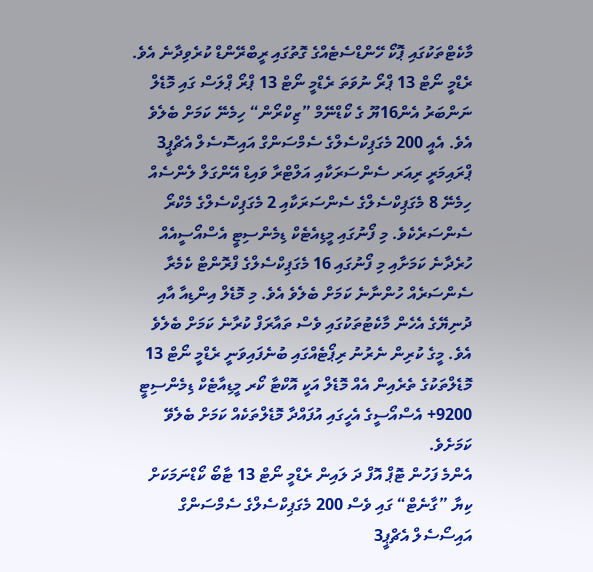މާކެޓްތަކުގައި ޕޮކޯ ހޭންޑްސެޓެއްގެ ގޮތުގައި ރީބްރޭންޑް ކުރެވިދާނެ އެވެ.
ރެޑްމީ ނޯޓް 13 ޕްރޯ ނުވަތަ ރެޑްމީ ނޯޓް 13 ޕްރޯ ޕްލަސް ގައި މޮޑެލް ނަންބަރު އެން16ޔޫ ގެ ކޯޑްނޭމް ”ޒިކްރޯން“ ހިމެނޭ ކަމަށް ބެލެވެ އެވެ. އެއީ 200 މެގަޕިކްސެލްގެ ސެމްސަންގް އައިސޮސެލް އެޗްޕީ3 ޕްރައިމަރީ ރިއަރ ސެންސަރަކާއި އަލްޓްރާ ވައިޑް އޭންގަލް ލެންސެއް ހިމެނޭ 8 މެގަޕިކްސެލްގެ ސެންސަރަކާއި 2 މެގަޕިކްސެލްގެ މެކްރޯ ސެންސަރެކެވެ. މި ފޯނުގައި މީޑިއެޓެކް ޑިމެންސިޓީ އެސްއޯސީއެއް ހުރެދާނެ ކަމަށާއި މި ފޯނުގައި 16 މެގަޕިކްސެލްގެ ފްރޮންޓް ކެމެރާ ސެންސަރެއް ހުންނާނެ ކަމަށް ބެލެވެ އެވެ. މި މޮޑެލް އިންޑިއާ އާއި ދުނިޔޭގެ އެހެން މާކެޓުތަކުގައި ވެސް ތައާރަފް ކުރާނެ ކަމަށް ބެލެވެ އެވެ. މީގެ ކުރިން ނެރުނު ރިޕޯޓެއްގައި ބުނެފައިވަނީ ރެޑްމީ ނޯޓް 13 މޮޑެލްތަކުގެ ތެރެއިން އެއް މޮޑެލް އަކީ އޮކްޓާ ކޯރ މީޑިއާޓެކް ޑިމެންސިޓީ 9200+ އެސްއޯސީގެ އެހީގައި އުފައްދާ މޮޑެލްތަކެއް ކަމަށް ބެލެވޭ ކަމަށެވެ.
އެންމެ ފަހުން ޓޮޕް އޮފް ދަ ލައިން ރެޑްމީ ނޯޓް 13 ޓާބޯ ކޯޑްނަމަކަށް ކިޔާ ”ގާނެޓް“ ގައި ވެސް 200 މެގަޕިކްސެލްގެ ސެމްސަންގް އައިސޯސެލް އެޗްޕީ3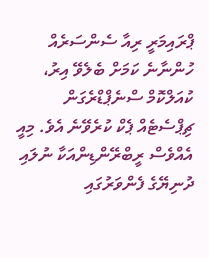ޕްރައިމަރީ ރިއާ ސެންސަރެއް ހުންނާނެ ކަމަށް ބެލެވޭ އިރު، ކުއަލްކޮމް ސްނެޕްޑްރެގަން ޗިޕްސެޓެއް ޕެކް ކުރެވޭނެ އެވެ. މިއީ އެއްވެސް ރީބްރޭންޑިންއަކާ ނުލައި ދުނިޔޭގެ ފެންވަރުގައި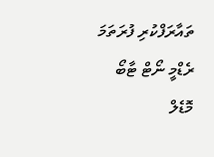ތައާރަފްކުރި ފުރަތަމަ ރެޑްމީ ނޯޓް ޓާބޯ މޮޑެލް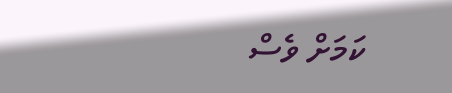ކަމަށް ވެސް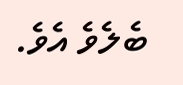ބެލެވެ އެވެ.